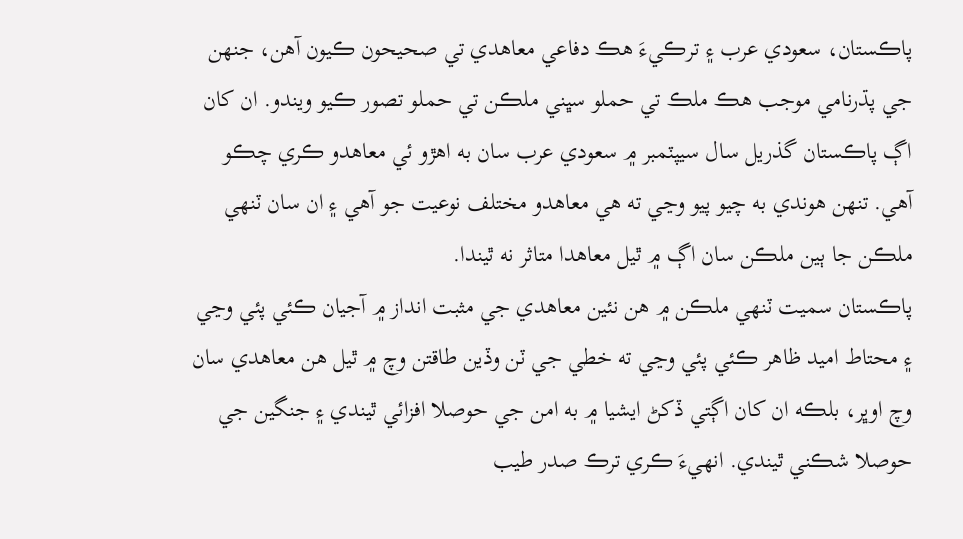پاڪستان، سعودي عرب ۽ ترڪيءَ هڪ دفاعي معاهدي تي صحيحون ڪيون آهن، جنهن جي پڌرنامي موجب هڪ ملڪ تي حملو سڀني ملڪن تي حملو تصور ڪيو ويندو. ان کان اڳ پاڪستان گذريل سال سيپٽمبر ۾ سعودي عرب سان به اهڙو ئي معاهدو ڪري چڪو آهي. تنهن هوندي به چيو پيو وڃي ته هي معاهدو مختلف نوعيت جو آهي ۽ ان سان ٽنهي ملڪن جا ٻين ملڪن سان اڳ ۾ ٿيل معاهدا متاثر نه ٿيندا.
پاڪستان سميت ٽنهي ملڪن ۾ هن نئين معاهدي جي مثبت انداز ۾ آجيان ڪئي پئي وڃي ۽ محتاط اميد ظاهر ڪئي پئي وڃي ته خطي جي ٽن وڏين طاقتن وچ ۾ ٿيل هن معاهدي سان وچ اوڀر، بلڪه ان کان اڳتي ڏکڻ ايشيا ۾ به امن جي حوصلا افزائي ٿيندي ۽ جنگين جي حوصلا شڪني ٿيندي. انهيءَ ڪري ترڪ صدر طيب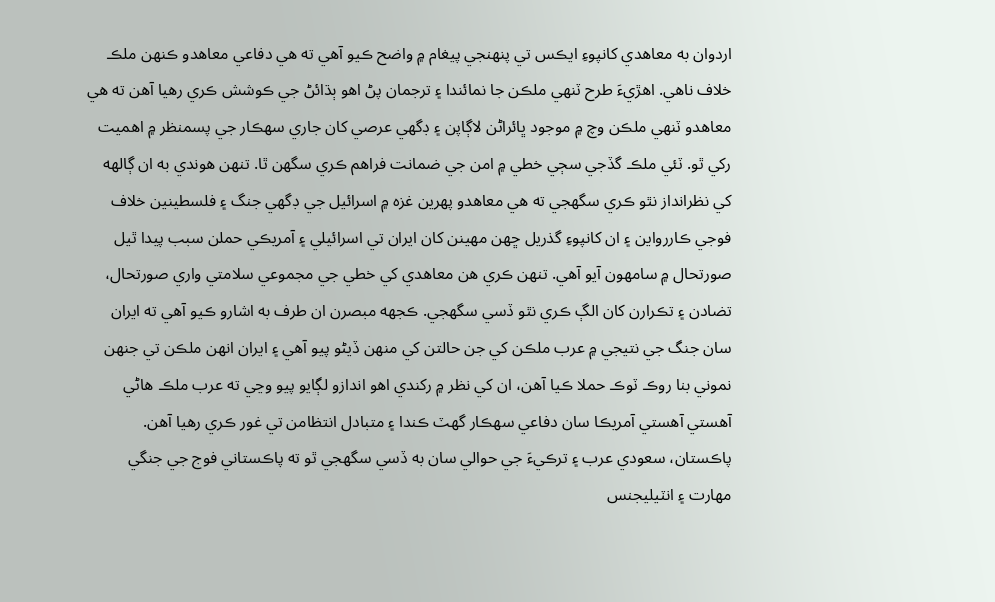اردوان به معاهدي کانپوءِ ايڪس تي پنهنجي پيغام ۾ واضح ڪيو آهي ته هي دفاعي معاهدو ڪنهن ملڪ خلاف ناهي. اهڙيءَ طرح ٽنهي ملڪن جا نمائندا ۽ ترجمان پڻ اهو ٻڌائڻ جي ڪوشش ڪري رهيا آهن ته هي معاهدو ٽنهي ملڪن وچ ۾ موجود ڀائراڻن لاڳاپن ۽ ڊگهي عرصي کان جاري سهڪار جي پسمنظر ۾ اهميت رکي ٿو. ٽئي ملڪ گڏجي سڄي خطي ۾ امن جي ضمانت فراهم ڪري سگهن ٿا. تنهن هوندي به ان ڳالهه کي نظرانداز نٿو ڪري سگهجي ته هي معاهدو پهرين غزه ۾ اسرائيل جي ڊگهي جنگ ۽ فلسطينين خلاف فوجي ڪاررواين ۽ ان کانپوءِ گذريل ڇهن مهينن کان ايران تي اسرائيلي ۽ آمريڪي حملن سبب پيدا ٿيل صورتحال ۾ سامهون آيو آهي. تنهن ڪري هن معاهدي کي خطي جي مجموعي سلامتي واري صورتحال، تضادن ۽ تڪرارن کان الڳ ڪري نٿو ڏسي سگهجي. ڪجهه مبصرن ان طرف به اشارو ڪيو آهي ته ايران سان جنگ جي نتيجي ۾ عرب ملڪن کي جن حالتن کي منهن ڏيڻو پيو آهي ۽ ايران انهن ملڪن تي جنهن نموني بنا روڪ ٽوڪ حملا ڪيا آهن، ان کي نظر ۾ رکندي اهو اندازو لڳايو پيو وڃي ته عرب ملڪ هاڻي آهستي آهستي آمريڪا سان دفاعي سهڪار گهٽ ڪندا ۽ متبادل انتظامن تي غور ڪري رهيا آهن.
پاڪستان، سعودي عرب ۽ ترڪيءَ جي حوالي سان به ڏسي سگهجي ٿو ته پاڪستاني فوج جي جنگي مهارت ۽ انٽيليجنس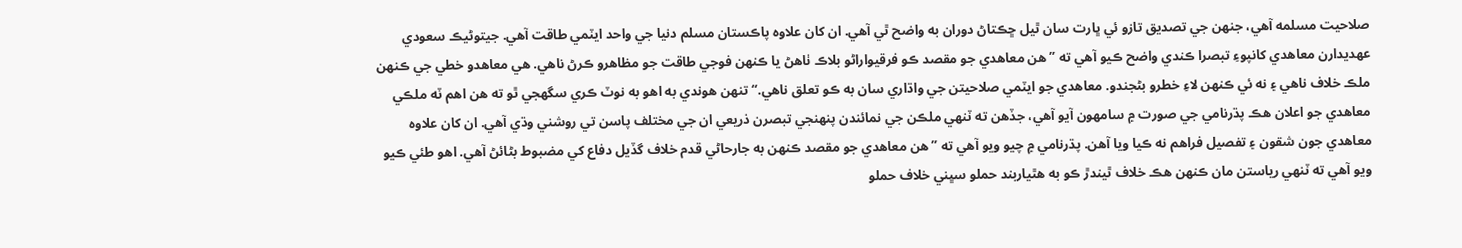صلاحيت مسلمه آهي، جنهن جي تصديق تازو ئي ڀارت سان ٿيل ڇڪتاڻ دوران به واضح ٿي آهي. ان کان علاوه پاڪستان مسلم دنيا جي واحد ايٽمي طاقت آهي. جيتوڻيڪ سعودي عهديدارن معاهدي کانپوءِ تبصرا ڪندي واضح ڪيو آهي ته ”هن معاهدي جو مقصد ڪو فرقيواراڻو بلاڪ ٺاهڻ يا ڪنهن فوجي طاقت جو مظاهرو ڪرڻ ناهي. هي معاهدو خطي جي ڪنهن ملڪ خلاف ناهي ۽ نه ئي ڪنهن لاءِ خطرو بڻجندو. معاهدي جو ايٽمي صلاحيتن جي واڌاري سان به ڪو تعلق ناهي.“ تنهن هوندي به اهو به نوٽ ڪري سگهجي ٿو ته هن اهم ٽه ملڪي معاهدي جو اعلان هڪ پڌرنامي جي صورت ۾ سامهون آيو آهي، جڏهن ته ٽنهي ملڪن جي نمائندن پنهنجي تبصرن ذريعي ان جي مختلف پاسن تي روشني وڌي آهي. ان کان علاوه معاهدي جون شقون ۽ تفصيل فراهم نه ڪيا ويا آهن. پڌرنامي ۾ چيو ويو آهي ته ”هن معاهدي جو مقصد ڪنهن به جارحاڻي قدم خلاف گڏيل دفاع کي مضبوط بڻائڻ آهي. اهو طئي ڪيو ويو آهي ته ٽنهي رياستن مان ڪنهن هڪ خلاف ٿيندڙ ڪو به هٿياربند حملو سڀني خلاف حملو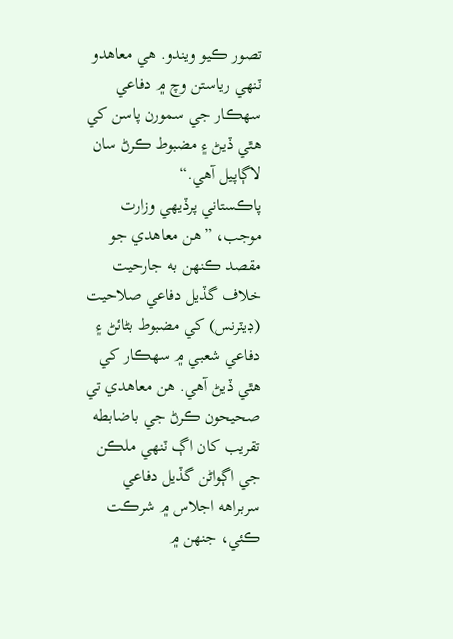تصور ڪيو ويندو. هي معاهدو ٽنهي رياستن وچ ۾ دفاعي سهڪار جي سمورن پاسن کي هٿي ڏيڻ ۽ مضبوط ڪرڻ سان لاڳاپيل آهي.“
پاڪستاني پرڏيهي وزارت موجب، ”هن معاهدي جو مقصد ڪنهن به جارحيت خلاف گڏيل دفاعي صلاحيت (ڊيٽرنس) کي مضبوط بڻائڻ ۽ دفاعي شعبي ۾ سهڪار کي هٿي ڏيڻ آهي. هن معاهدي تي صحيحون ڪرڻ جي باضابطه تقريب کان اڳ ٽنهي ملڪن جي اڳواڻن گڏيل دفاعي سربراهه اجلاس ۾ شرڪت ڪئي، جنهن ۾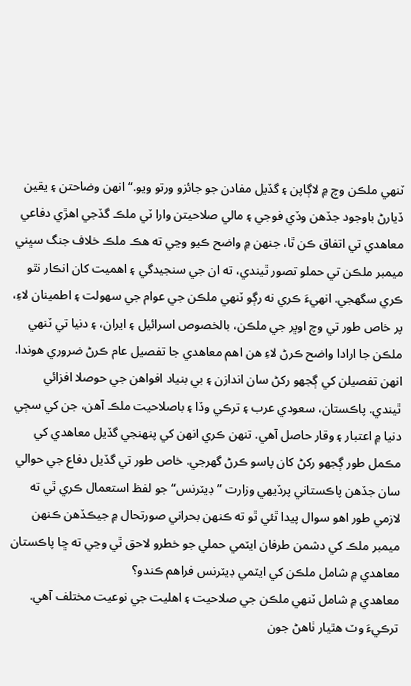ٽنهي ملڪن وچ ۾ لاڳاپن ۽ گڏيل مفادن جو جائزو ورتو ويو.“ انهن وضاحتن ۽ يقين ڏيارڻ باوجود جڏهن وڏي فوجي ۽ مالي صلاحيتن وارا ٽي ملڪ گڏجي اهڙي دفاعي معاهدي تي اتفاق ڪن ٿا، جنهن ۾ واضح ڪيو وڃي ته هڪ ملڪ خلاف جنگ سڀني ميمبر ملڪن تي حملو تصور ٿيندي، ته ان جي سنجيدگي ۽ اهميت کان انڪار نٿو ڪري سگهجي. انهيءَ ڪري نه رڳو ٽنهي ملڪن جي عوام جي سهولت ۽ اطمينان لاءِ، پر خاص طور تي وچ اوڀر جي ملڪن، بالخصوص اسرائيل ۽ ايران، ۽ دنيا تي ٽنهي ملڪن جا ارادا واضح ڪرڻ لاءِ هن اهم معاهدي جا تفصيل عام ڪرڻ ضروري هوندا. انهن تفصيلن کي ڳجهو رکڻ سان اندازن ۽ بي بنياد افواهن جي حوصلا افزائي ٿيندي. پاڪستان، سعودي عرب ۽ ترڪي وڏا ۽ باصلاحيت ملڪ آهن، جن کي سڄي دنيا ۾ اعتبار ۽ وقار حاصل آهي. تنهن ڪري انهن کي پنهنجي گڏيل معاهدي کي مڪمل طور ڳجهو رکڻ کان پاسو ڪرڻ گهرجي. خاص طور تي گڏيل دفاع جي حوالي سان جڏهن پاڪستاني پرڏيهي وزارت ”ڊيٽرنس“ جو لفظ استعمال ڪري ٿي ته لازمي طور اهو سوال پيدا ٿئي ٿو ته ڪنهن بحراني صورتحال ۾ جيڪڏهن ڪنهن ميمبر ملڪ کي دشمن طرفان ايٽمي حملي جو خطرو لاحق ٿي وڃي ته ڇا پاڪستان معاهدي ۾ شامل ملڪن کي ايٽمي ڊيٽرنس فراهم ڪندو؟
معاهدي ۾ شامل ٽنهي ملڪن جي صلاحيت ۽ اهليت جي نوعيت مختلف آهي. ترڪيءَ وٽ هٿيار ٺاهڻ جون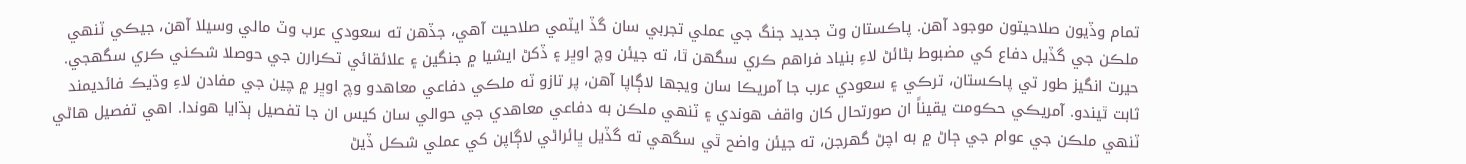تمام وڏيون صلاحيتون موجود آهن. پاڪستان وٽ جديد جنگ جي عملي تجربي سان گڏ ايٽمي صلاحيت آهي، جڏهن ته سعودي عرب وٽ مالي وسيلا آهن، جيڪي ٽنهي ملڪن جي گڏيل دفاع کي مضبوط بڻائڻ لاءِ بنياد فراهم ڪري سگهن ٿا، ته جيئن وچ اوڀر ۽ ڏکڻ ايشيا ۾ جنگين ۽ علائقائي تڪرارن جي حوصلا شڪني ڪري سگهجي.
حيرت انگيز طور تي پاڪستان، ترڪي ۽ سعودي عرب جا آمريڪا سان ويجها لاڳاپا آهن، پر تازو ٽه ملڪي دفاعي معاهدو وچ اوڀر ۾ چين جي مفادن لاءِ وڌيڪ فائديمند ثابت ٿيندو. آمريڪي حڪومت يقيناً ان صورتحال کان واقف هوندي ۽ ٽنهي ملڪن به دفاعي معاهدي جي حوالي سان کيس ان جا تفصيل ٻڌايا هوندا. اهي تفصيل هاڻي ٽنهي ملڪن جي عوام جي ڄاڻ ۾ به اچڻ گهرجن، ته جيئن واضح ٿي سگهي ته گڏيل ڀائراڻي لاڳاپن کي عملي شڪل ڏيڻ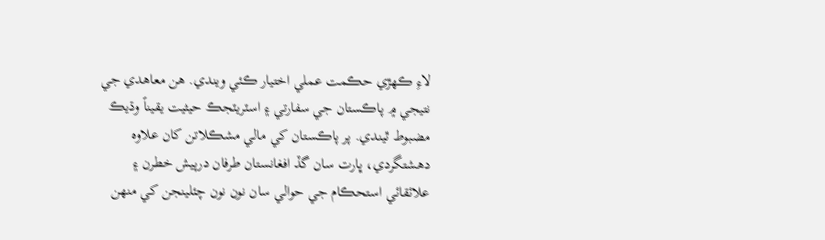لاءِ ڪهڙي حڪمت عملي اختيار ڪئي ويندي. هن معاهدي جي نتيجي ۾ پاڪستان جي سفارتي ۽ اسٽريٽجڪ حيثيت يقيناً وڌيڪ مضبوط ٿيندي. پر پاڪستان کي مالي مشڪلاتن کان علاوه دهشتگردي، ڀارت سان گڏ افغانستان طرفان درپيش خطرن ۽ علائقائي استحڪام جي حوالي سان نون نون چئلينجن کي منهن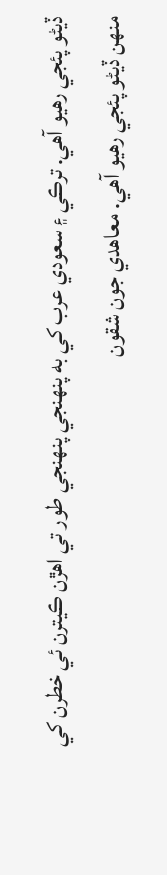ڏيڻو پئجي رهيو آهي. ترڪي ۽ سعودي عرب کي به پنهنجي پنهنجي طور تي اهڙن ڪيترن ئي خطرن کي منهن ڏيڻو پئجي رهيو آهي. معاهدي جون شقون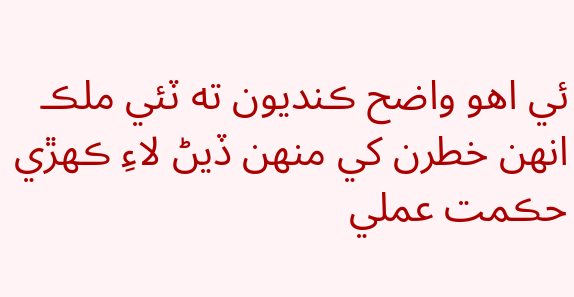ئي اهو واضح ڪنديون ته ٽئي ملڪ انهن خطرن کي منهن ڏيڻ لاءِ ڪهڙي حڪمت عملي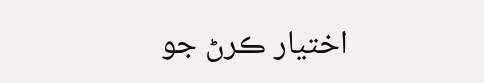اختيار ڪرڻ جو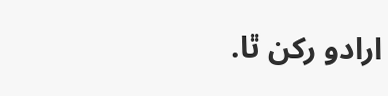ارادو رکن ٿا.